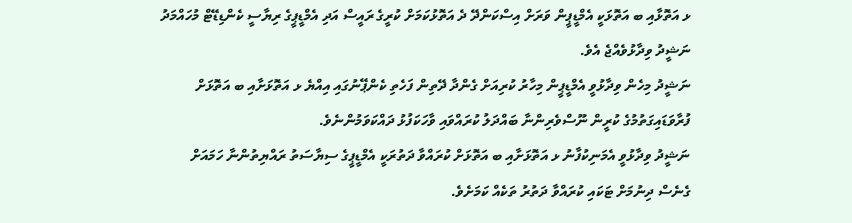ޅ އަތޮޅާއި ބ އަތޮޅަކީ އެމްޑީޕީން ވަރަށް އިސްކަންދޭ ދެ އަތޮޅުކަމަށް ކުރީގެ ރައީސް އަދި އެމްޑީޕީގެ ރިޔާސީ ކެންޑިޑޭޓް މުހައްމަދު ނަޝީދު ވިދާޅުވެއްޖެ އެވެ.
ނަޝީދު މިހެން ވިދާޅުވީ އެމްޑީޕީން މިހާރު ކުރިއަށް ގެންދާ ދޭތިން ފަހެތި ކެންޕޭނުގައި އިއްޔެ ޅ އަތޮޅަށާއި ބ އަތޮޅަށް ފުރާވަޑައިގަތުމުގެ ކުރީން ނޫސްވެރިންނާ ބައްދަލު ކުރައްވައި ވާހަކަފުޅު ދައްކަވަމުންނެވެ.
ނަޝީދު ވިދާޅުވީ އެމަނިކުފާނު ޅ އަތޮޅަށާއި ބ އަތޮޅަށް ކުރައްވާ ދަތުރަކީ އެމްޑީޕީގެ ސިޔާސަތު ރައްޔިތުންނާ ހަމައަށް ގެނެސް ދިނުމަށް ޓަކައި ކުރައްވާ ދަތުރު ތަކެއް ކަމަށެވެ.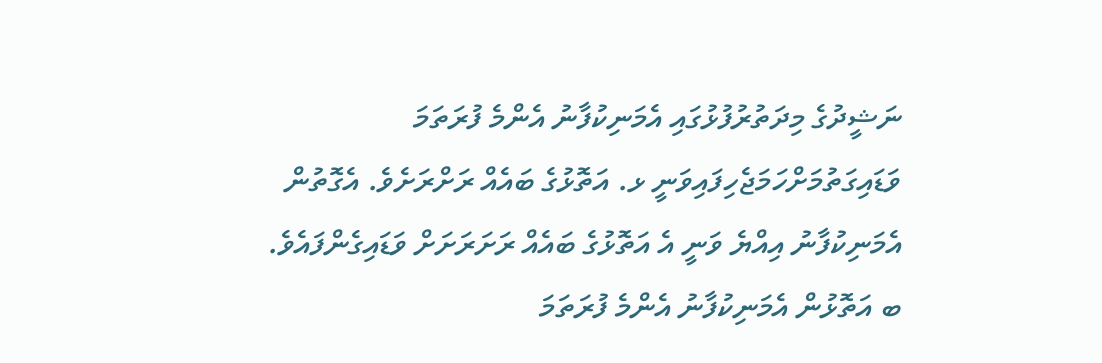ނަޝީދުގެ މިދަތުރުފުޅުގައި އެމަނިކުފާނު އެންމެ ފުރަތަމަ ވަޑައިގަތުމަށްހަމަޖެހިފައިވަނީ ޅ. އަތޮޅުގެ ބައެއް ރަށްރަށެވެ. އެގޮތުން އެމަނިކުފާނު އިއްޔެ ވަނީ އެ އަތޮޅުގެ ބައެއް ރަށަރަށަށް ވަޑައިގެންފައެވެ.
ބ އަތޮޅުން އެމަނިކުފާނު އެންމެ ފުރަތަމަ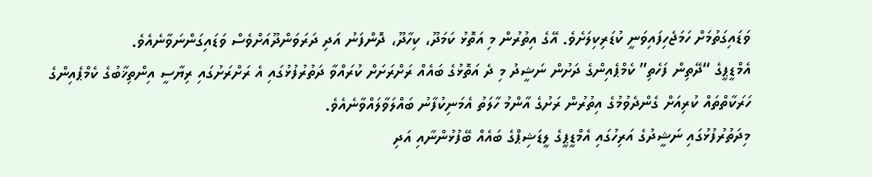ވަޑައިގަތުމަށް ހަމަޖެހިފައިވަނީ ކުޑަރިކިލަށެވެ. އޭގެ އިތުރުން މި އަތޮޅު ކަމަދޫ، ކިހާދޫ، ދޮންފަނު އަދި ދަރަވަންދޫއަށްވެސް ވަޑައިގަންނަވާނެއެވެ.
އެމްޑީޕީގެ “ދޭތިން ފަހެތި” ކެމްޕެއިންގެ ދަށުން ނަޝީދު މި ދެ އަތޮޅުގެ ބައެއް ރަށްރަށަށް ކުރައްވާ ދަތުރުފުޅުގައި އެ ރަށްރަށުގައި ރިޔާސީ އިންތިޚާބުގެ ކެމްޕެއިންގެ ހަރަކާތްތައް ކުރިއަށް ގެންދެވުމުގެ އިތުރުން ރަށުގެ އާންމު ހާލަތު އެމަނިކުފާނު ބައްލަވާލައްވާނެއެވެ.
މިދަތުރުފުޅުގައި ނަޝީދުގެ އަރިހުގައި އެމްޑީޕީގެ ލީޑަޝިޕްގެ ބައެއް ބޭފުޅުންނާއި އަދި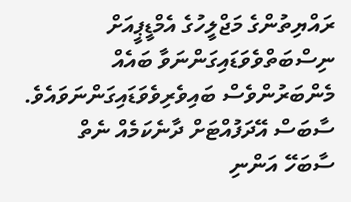ރައްޔިތުންގެ މަޖްލީހުގެ އެމްޑީޕީއަށް ނިސްބަތްވެވަޑައިގަންނަވާ ބައެއް މެންބަރުންވެސް ބައިވެރިވެވަޑައިގަންނަވައެވެ.
ސާބަސް އޭދަފުއްޓަށް ދާނެކަމެއް ނެތް
ސާބަހޭ އަންނި